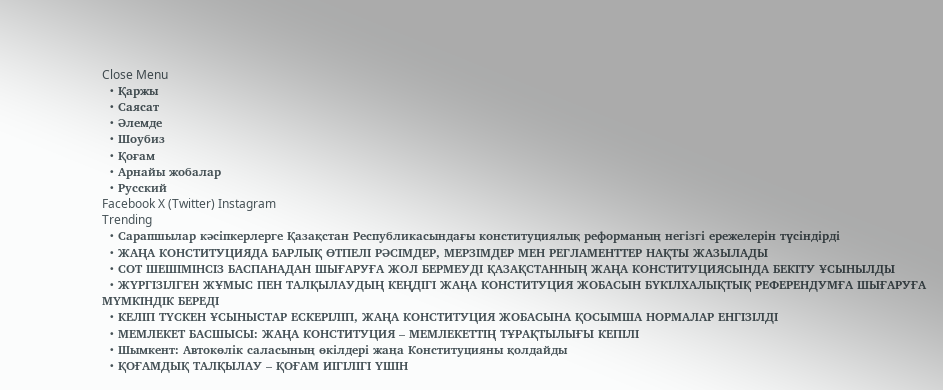Close Menu
  • Қаржы
  • Саясат
  • Әлемде
  • Шоубиз
  • Қоғам
  • Арнайы жобалар
  • Русский
Facebook X (Twitter) Instagram
Trending
  • Сарапшылар кәсіпкерлерге Қазақстан Республикасындағы конституциялық реформаның негізгі ережелерін түсіндірді
  • ЖАҢА КОНСТИТУЦИЯДА БАРЛЫҚ ӨТПЕЛІ РӘСІМДЕР, МЕРЗІМДЕР МЕН РЕГЛАМЕНТТЕР НАҚТЫ ЖАЗЫЛАДЫ
  • СОТ ШЕШІМІНСІЗ БАСПАНАДАН ШЫҒАРУҒА ЖОЛ БЕРМЕУДІ ҚАЗАҚСТАННЫҢ ЖАҢА КОНСТИТУЦИЯСЫНДА БЕКІТУ ҰСЫНЫЛДЫ
  • ЖҮРГІЗІЛГЕН ЖҰМЫС ПЕН ТАЛҚЫЛАУДЫҢ КЕҢДІГІ ЖАҢА КОНСТИТУЦИЯ ЖОБАСЫН БҮКІЛХАЛЫҚТЫҚ РЕФЕРЕНДУМҒА ШЫҒАРУҒА МҮМКІНДІК БЕРЕДІ
  • КЕЛІП ТҮСКЕН ҰСЫНЫСТАР ЕСКЕРІЛІП, ЖАҢА КОНСТИТУЦИЯ ЖОБАСЫНА ҚОСЫМША НОРМАЛАР ЕНГІЗІЛДІ
  • МЕМЛЕКЕТ БАСШЫСЫ: ЖАҢА КОНСТИТУЦИЯ – МЕМЛЕКЕТТІҢ ТҰРАҚТЫЛЫҒЫ КЕПІЛІ
  • Шымкент: Автокөлік саласының өкілдері жаңа Конституцияны қолдайды
  • ҚОҒАМДЫҚ ТАЛҚЫЛАУ – ҚОҒАМ ИІГІЛІГІ ҮШІН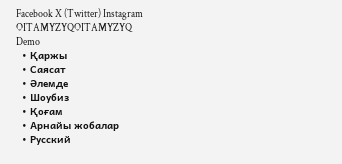Facebook X (Twitter) Instagram
OITAMYZYQOITAMYZYQ
Demo
  • Қаржы
  • Саясат
  • Әлемде
  • Шоубиз
  • Қоғам
  • Арнайы жобалар
  • Русский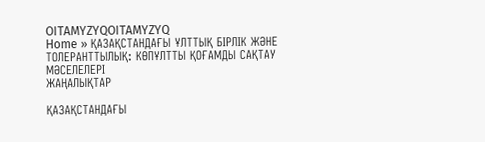OITAMYZYQOITAMYZYQ
Home » ҚАЗАҚСТАНДАҒЫ ҰЛТТЫҚ БІРЛІК ЖӘНЕ ТОЛЕРАНТТЫЛЫҚ: КӨПҰЛТТЫ ҚОҒАМДЫ САҚТАУ МӘСЕЛЕЛЕРІ
ЖАҢАЛЫҚТАР

ҚАЗАҚСТАНДАҒЫ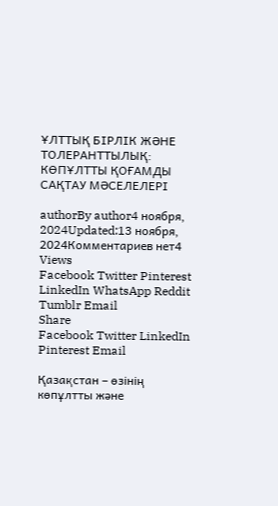ҰЛТТЫҚ БІРЛІК ЖӘНЕ ТОЛЕРАНТТЫЛЫҚ: КӨПҰЛТТЫ ҚОҒАМДЫ САҚТАУ МӘСЕЛЕЛЕРІ

authorBy author4 ноября, 2024Updated:13 ноября, 2024Комментариев нет4 Views
Facebook Twitter Pinterest LinkedIn WhatsApp Reddit Tumblr Email
Share
Facebook Twitter LinkedIn Pinterest Email

Қазақстан – өзінің көпұлтты және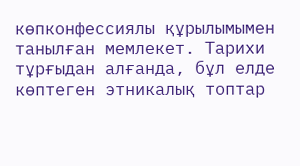көпконфессиялы құрылымымен танылған мемлекет. Тарихи тұрғыдан алғанда, бұл елде көптеген этникалық топтар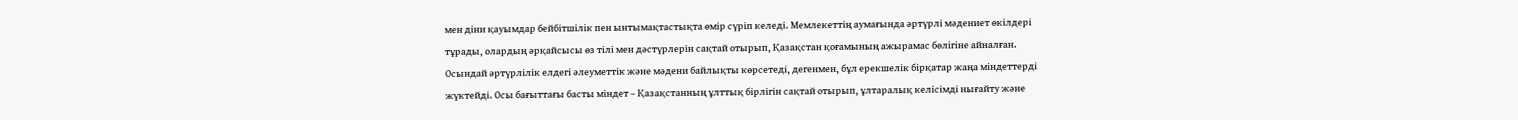мен діни қауымдар бейбітшілік пен ынтымақтастықта өмір сүріп келеді. Мемлекеттің аумағында әртүрлі мәдениет өкілдері тұрады, олардың әрқайсысы өз тілі мен дәстүрлерін сақтай отырып, Қазақстан қоғамының ажырамас бөлігіне айналған. Осындай әртүрлілік елдегі әлеуметтік және мәдени байлықты көрсетеді, дегенмен, бұл ерекшелік бірқатар жаңа міндеттерді жүктейді. Осы бағыттағы басты міндет – Қазақстанның ұлттық бірлігін сақтай отырып, ұлтаралық келісімді нығайту және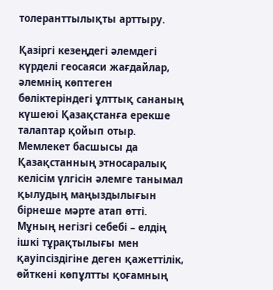толеранттылықты арттыру.

Қазіргі кезеңдегі әлемдегі күрделі геосаяси жағдайлар, әлемнің көптеген бөліктеріндегі ұлттық сананың күшеюі Қазақстанға ерекше талаптар қойып отыр. Мемлекет басшысы да Қазақстанның этносаралық келісім үлгісін әлемге танымал қылудың маңыздылығын бірнеше мәрте атап өтті. Мұның негізгі себебі – елдің ішкі тұрақтылығы мен қауіпсіздігіне деген қажеттілік, өйткені көпұлтты қоғамның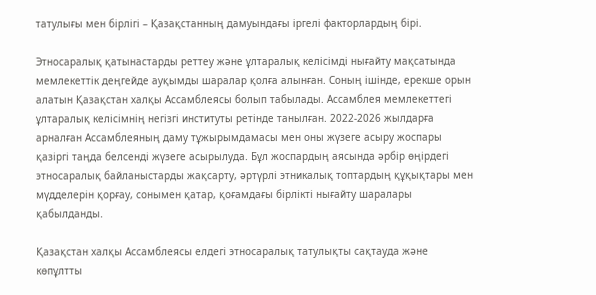татулығы мен бірлігі – Қазақстанның дамуындағы іргелі факторлардың бірі.

Этносаралық қатынастарды реттеу және ұлтаралық келісімді нығайту мақсатында мемлекеттік деңгейде ауқымды шаралар қолға алынған. Соның ішінде, ерекше орын алатын Қазақстан халқы Ассамблеясы болып табылады. Ассамблея мемлекеттегі ұлтаралық келісімнің негізгі институты ретінде танылған. 2022-2026 жылдарға арналған Ассамблеяның даму тұжырымдамасы мен оны жүзеге асыру жоспары қазіргі таңда белсенді жүзеге асырылуда. Бұл жоспардың аясында әрбір өңірдегі этносаралық байланыстарды жақсарту, әртүрлі этникалық топтардың құқықтары мен мүдделерін қорғау, сонымен қатар, қоғамдағы бірлікті нығайту шаралары қабылданды.

Қазақстан халқы Ассамблеясы елдегі этносаралық татулықты сақтауда және көпұлтты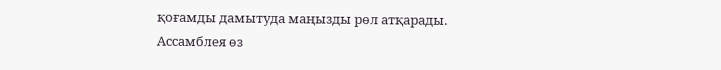қоғамды дамытуда маңызды рөл атқарады. Ассамблея өз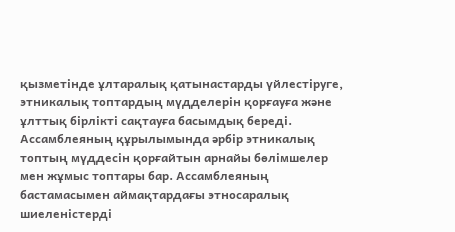қызметінде ұлтаралық қатынастарды үйлестіруге, этникалық топтардың мүдделерін қорғауға және ұлттық бірлікті сақтауға басымдық береді. Ассамблеяның құрылымында әрбір этникалық топтың мүддесін қорғайтын арнайы бөлімшелер мен жұмыс топтары бар. Ассамблеяның бастамасымен аймақтардағы этносаралық шиеленістерді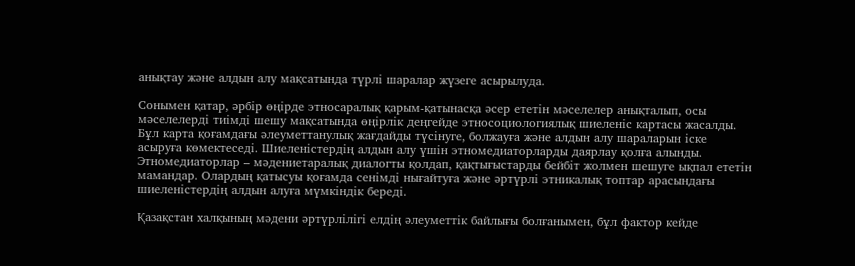анықтау және алдын алу мақсатында түрлі шаралар жүзеге асырылуда.

Сонымен қатар, әрбір өңірде этносаралық қарым-қатынасқа әсер ететін мәселелер анықталып, осы мәселелерді тиімді шешу мақсатында өңірлік деңгейде этносоциологиялық шиеленіс картасы жасалды. Бұл карта қоғамдағы әлеуметтанулық жағдайды түсінуге, болжауға және алдын алу шараларын іске асыруға көмектеседі. Шиеленістердің алдын алу үшін этномедиаторларды даярлау қолға алынды. Этномедиаторлар – мәдениетаралық диалогты қолдап, қақтығыстарды бейбіт жолмен шешуге ықпал ететін мамандар. Олардың қатысуы қоғамда сенімді нығайтуға және әртүрлі этникалық топтар арасындағы шиеленістердің алдын алуға мүмкіндік береді.

Қазақстан халқының мәдени әртүрлілігі елдің әлеуметтік байлығы болғанымен, бұл фактор кейде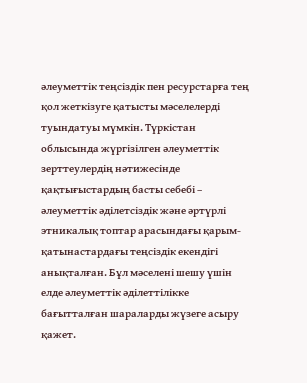әлеуметтік теңсіздік пен ресурстарға тең қол жеткізуге қатысты мәселелерді туындатуы мүмкін. Түркістан облысында жүргізілген әлеуметтік зерттеулердің нәтижесінде қақтығыстардың басты себебі – әлеуметтік әділетсіздік және әртүрлі этникалық топтар арасындағы қарым-қатынастардағы теңсіздік екендігі анықталған. Бұл мәселені шешу үшін елде әлеуметтік әділеттілікке бағытталған шараларды жүзеге асыру қажет.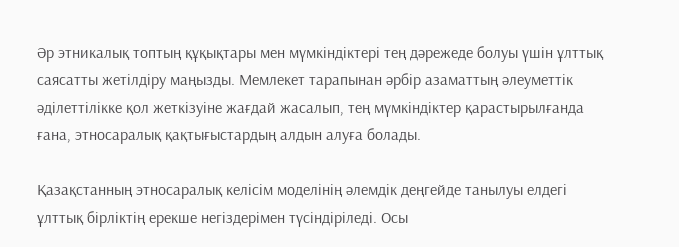Әр этникалық топтың құқықтары мен мүмкіндіктері тең дәрежеде болуы үшін ұлттық саясатты жетілдіру маңызды. Мемлекет тарапынан әрбір азаматтың әлеуметтік әділеттілікке қол жеткізуіне жағдай жасалып, тең мүмкіндіктер қарастырылғанда ғана, этносаралық қақтығыстардың алдын алуға болады.

Қазақстанның этносаралық келісім моделінің әлемдік деңгейде танылуы елдегі ұлттық бірліктің ерекше негіздерімен түсіндіріледі. Осы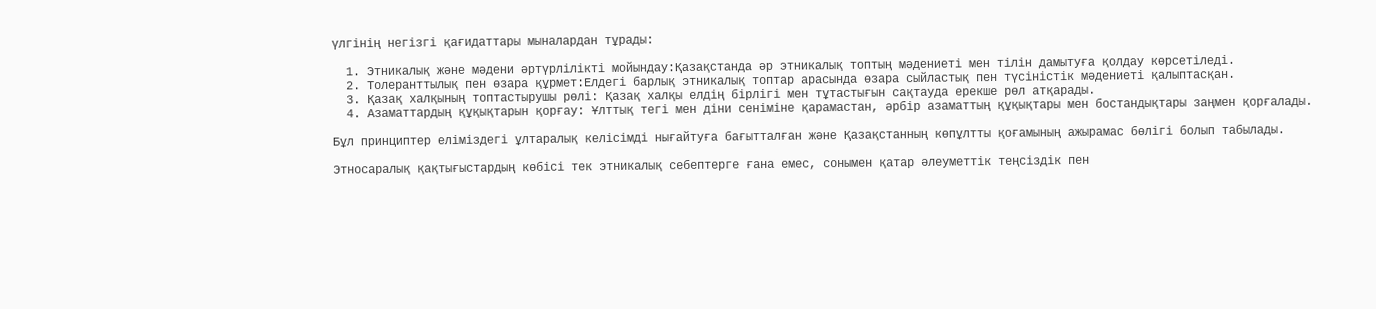үлгінің негізгі қағидаттары мыналардан тұрады:

  1. Этникалық және мәдени әртүрлілікті мойындау:Қазақстанда әр этникалық топтың мәдениеті мен тілін дамытуға қолдау көрсетіледі.
  2. Толеранттылық пен өзара құрмет:Елдегі барлық этникалық топтар арасында өзара сыйластық пен түсіністік мәдениеті қалыптасқан.
  3. Қазақ халқының топтастырушы рөлі: Қазақ халқы елдің бірлігі мен тұтастығын сақтауда ерекше рөл атқарады.
  4. Азаматтардың құқықтарын қорғау: Ұлттық тегі мен діни сеніміне қарамастан, әрбір азаматтың құқықтары мен бостандықтары заңмен қорғалады.

Бұл принциптер еліміздегі ұлтаралық келісімді нығайтуға бағытталған және Қазақстанның көпұлтты қоғамының ажырамас бөлігі болып табылады.

Этносаралық қақтығыстардың көбісі тек этникалық себептерге ғана емес, сонымен қатар әлеуметтік теңсіздік пен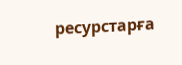ресурстарға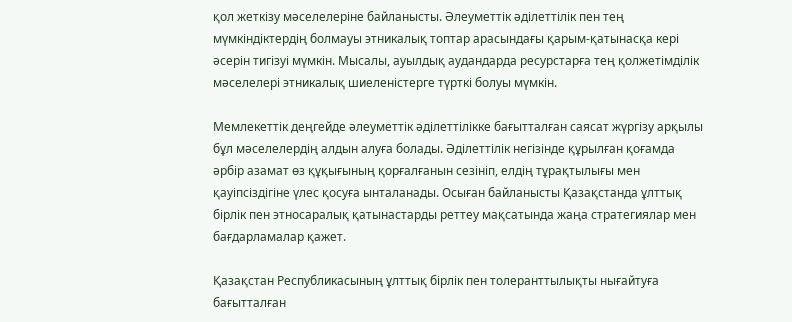қол жеткізу мәселелеріне байланысты. Әлеуметтік әділеттілік пен тең мүмкіндіктердің болмауы этникалық топтар арасындағы қарым-қатынасқа кері әсерін тигізуі мүмкін. Мысалы, ауылдық аудандарда ресурстарға тең қолжетімділік мәселелері этникалық шиеленістерге түрткі болуы мүмкін.

Мемлекеттік деңгейде әлеуметтік әділеттілікке бағытталған саясат жүргізу арқылы бұл мәселелердің алдын алуға болады. Әділеттілік негізінде құрылған қоғамда әрбір азамат өз құқығының қорғалғанын сезініп, елдің тұрақтылығы мен қауіпсіздігіне үлес қосуға ынталанады. Осыған байланысты Қазақстанда ұлттық бірлік пен этносаралық қатынастарды реттеу мақсатында жаңа стратегиялар мен бағдарламалар қажет.

Қазақстан Республикасының ұлттық бірлік пен толеранттылықты нығайтуға бағытталған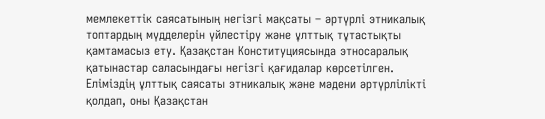мемлекеттік саясатының негізгі мақсаты – әртүрлі этникалық топтардың мүдделерін үйлестіру және ұлттық тұтастықты қамтамасыз ету. Қазақстан Конституциясында этносаралық қатынастар саласындағы негізгі қағидалар көрсетілген. Еліміздің ұлттық саясаты этникалық және мәдени әртүрлілікті қолдап, оны Қазақстан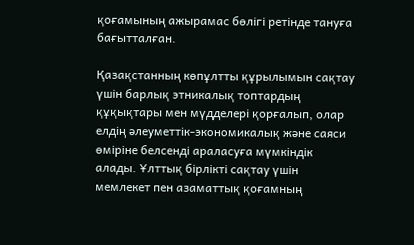қоғамының ажырамас бөлігі ретінде тануға бағытталған.

Қазақстанның көпұлтты құрылымын сақтау үшін барлық этникалық топтардың құқықтары мен мүдделері қорғалып, олар елдің әлеуметтік-экономикалық және саяси өміріне белсенді араласуға мүмкіндік алады. Ұлттық бірлікті сақтау үшін мемлекет пен азаматтық қоғамның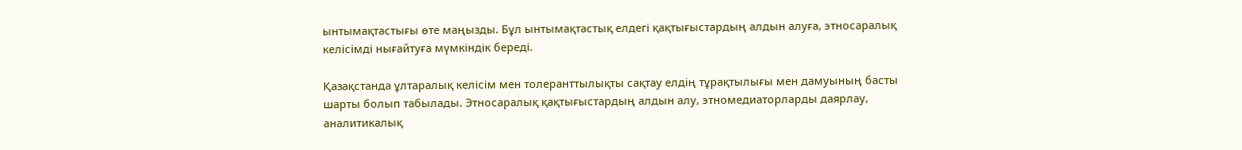ынтымақтастығы өте маңызды. Бұл ынтымақтастық елдегі қақтығыстардың алдын алуға, этносаралық келісімді нығайтуға мүмкіндік береді.

Қазақстанда ұлтаралық келісім мен толеранттылықты сақтау елдің тұрақтылығы мен дамуының басты шарты болып табылады. Этносаралық қақтығыстардың алдын алу, этномедиаторларды даярлау, аналитикалық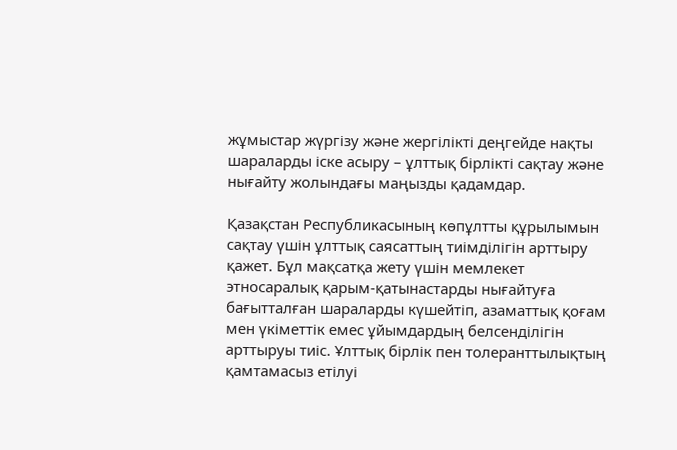жұмыстар жүргізу және жергілікті деңгейде нақты шараларды іске асыру – ұлттық бірлікті сақтау және нығайту жолындағы маңызды қадамдар.

Қазақстан Республикасының көпұлтты құрылымын сақтау үшін ұлттық саясаттың тиімділігін арттыру қажет. Бұл мақсатқа жету үшін мемлекет этносаралық қарым-қатынастарды нығайтуға бағытталған шараларды күшейтіп, азаматтық қоғам мен үкіметтік емес ұйымдардың белсенділігін арттыруы тиіс. Ұлттық бірлік пен толеранттылықтың қамтамасыз етілуі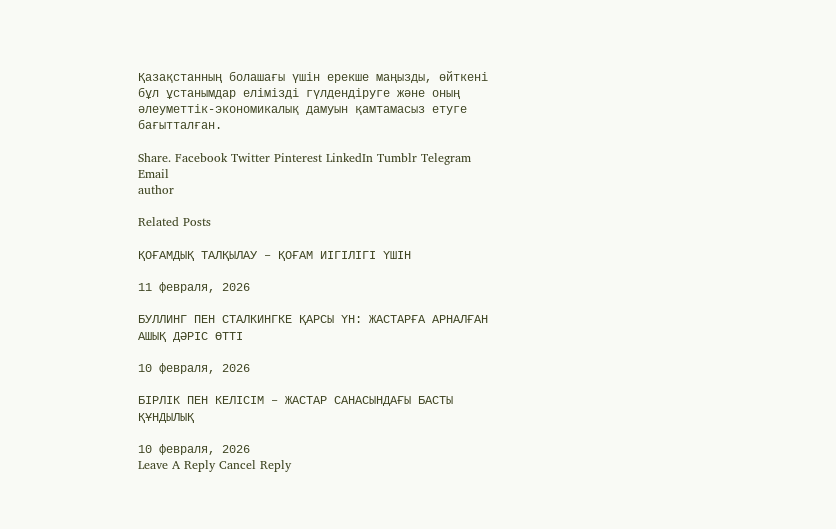Қазақстанның болашағы үшін ерекше маңызды, өйткені бұл ұстанымдар елімізді гүлдендіруге және оның әлеуметтік-экономикалық дамуын қамтамасыз етуге бағытталған.

Share. Facebook Twitter Pinterest LinkedIn Tumblr Telegram Email
author

Related Posts

ҚОҒАМДЫҚ ТАЛҚЫЛАУ – ҚОҒАМ ИІГІЛІГІ ҮШІН

11 февраля, 2026

БУЛЛИНГ ПЕН СТАЛКИНГКЕ ҚАРСЫ ҮН: ЖАСТАРҒА АРНАЛҒАН АШЫҚ ДӘРІС ӨТТІ

10 февраля, 2026

БІРЛІК ПЕН КЕЛІСІМ – ЖАСТАР САНАСЫНДАҒЫ БАСТЫ ҚҰНДЫЛЫҚ

10 февраля, 2026
Leave A Reply Cancel Reply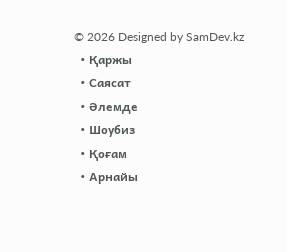© 2026 Designed by SamDev.kz
  • Қаржы
  • Саясат
  • Әлемде
  • Шоубиз
  • Қоғам
  • Арнайы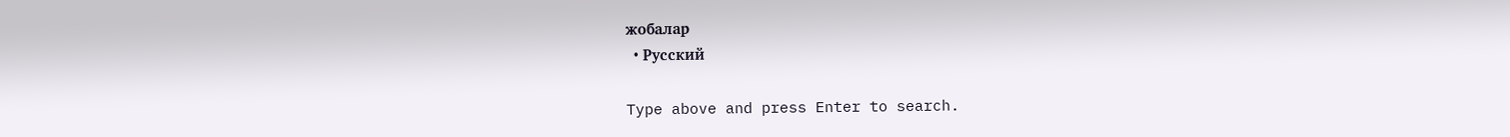жобалар
  • Русский

Type above and press Enter to search.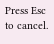Press Esc to cancel.